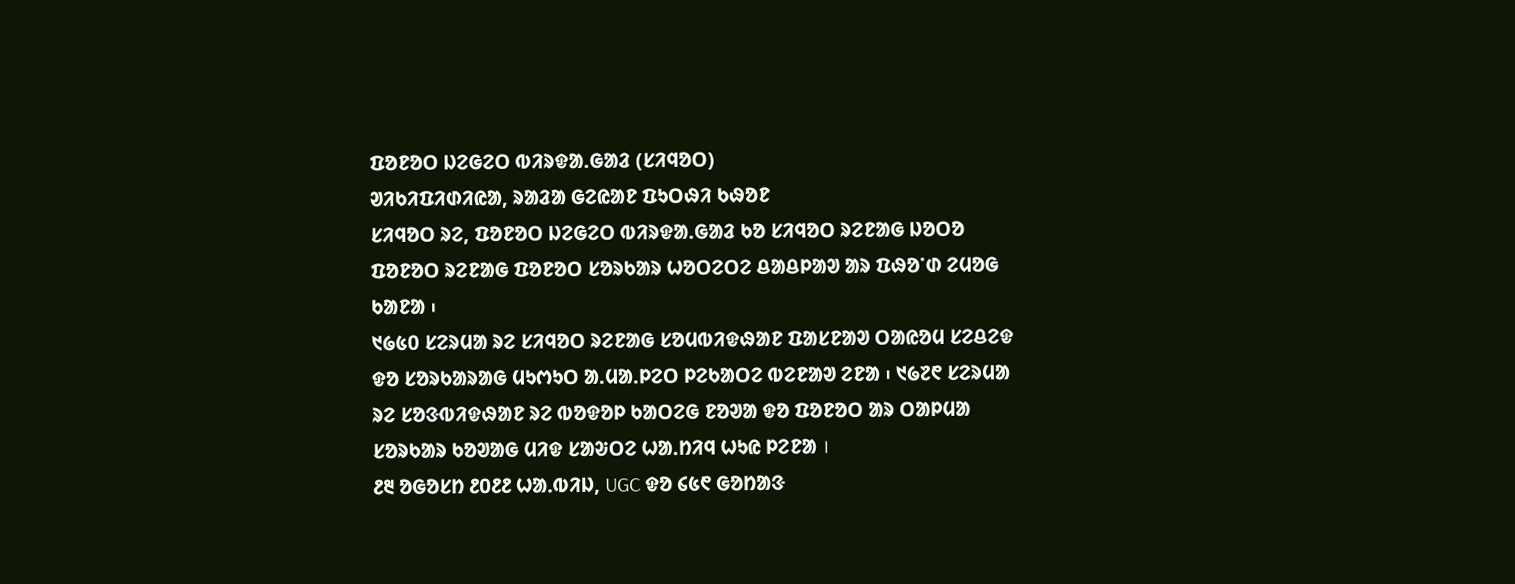ᱯᱚᱱᱚᱛ ᱡᱮᱜᱮᱛ ᱵᱤᱨᱫᱟᱹᱜᱟᱲ (ᱥᱤᱧᱚᱛ)
ᱣᱤᱠᱤᱯᱤᱰᱤᱭᱟ, ᱨᱟᱲᱟ ᱜᱮᱭᱟᱱ ᱯᱩᱛᱷᱤ ᱠᱷᱚᱱ
ᱥᱤᱧᱚᱛ ᱨᱮ, ᱯᱚᱱᱚᱛ ᱡᱮᱜᱮᱛ ᱵᱤᱨᱫᱟᱹᱜᱟᱲ ᱠᱚ ᱥᱤᱧᱚᱛ ᱨᱮᱱᱟᱜ ᱡᱚᱛᱚ ᱯᱚᱱᱚᱛ ᱨᱮᱱᱟᱜ ᱯᱚᱱᱚᱛ ᱥᱚᱨᱠᱟᱨ ᱦᱚᱛᱮᱛᱮ ᱪᱟᱪᱞᱟᱣ ᱟᱨ ᱯᱷᱚᱸᱰ ᱮᱢᱚᱜ ᱠᱟᱱᱟ ᱾
᱑᱙᱕᱐ ᱥᱮᱨᱢᱟ ᱨᱮ ᱥᱤᱧᱚᱛ ᱨᱮᱱᱟᱜ ᱥᱚᱢᱵᱤᱫᱷᱟᱱ ᱯᱟᱥᱱᱟᱣ ᱛᱟᱭᱚᱢ ᱥᱮᱪᱮᱫ ᱫᱚ ᱥᱚᱨᱠᱟᱨᱟᱜ ᱢᱩᱬᱩᱛ ᱟᱹᱢᱟᱹᱞᱮᱛ ᱞᱮᱠᱟᱛᱮ ᱵᱮᱱᱟᱣ ᱮᱱᱟ ᱾ ᱑᱙᱗᱖ ᱥᱮᱨᱢᱟ ᱨᱮ ᱥᱚᱝᱵᱤᱫᱷᱟᱱ ᱨᱮ ᱵᱚᱫᱚᱞ ᱠᱟᱛᱮᱜ ᱱᱚᱣᱟ ᱫᱚ ᱯᱚᱱᱚᱛ ᱟᱨ ᱛᱟᱞᱢᱟ ᱥᱚᱨᱠᱟᱨ ᱠᱚᱣᱟᱜ ᱢᱤᱫ ᱥᱟᱶᱛᱮ ᱦᱟᱹᱴᱤᱧ ᱦᱩᱭ ᱞᱮᱱᱟ ।
᱒᱓ ᱚᱜᱚᱥᱴ ᱒᱐᱒᱒ ᱦᱟᱹᱵᱤᱡ, UGC ᱫᱚ ᱔᱕᱖ ᱜᱚᱴᱟᱝ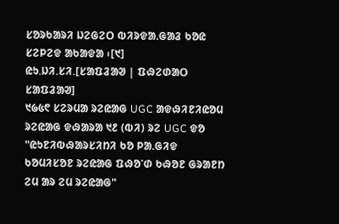ᱥᱚᱨᱠᱟᱨᱤ ᱡᱮᱜᱮᱛ ᱵᱤᱨᱫᱟᱹᱜᱟᱲ ᱠᱚᱭ ᱥᱮᱞᱮᱫ ᱟᱠᱟᱫᱟ ᱾[᱑]
ᱭᱩ.ᱡᱤ.ᱥᱤ.[ᱥᱟᱯᱲᱟᱣ | ᱯᱷᱮᱰᱟᱛ ᱥᱟᱯᱲᱟᱣ]
᱑᱙᱕᱖ ᱥᱮᱨᱢᱟ ᱨᱮᱭᱟᱜ UGC ᱟᱫᱷᱤᱱᱤᱭᱚᱢ ᱨᱮᱭᱟᱜ ᱫᱷᱟᱨᱟ ᱑᱒ (ᱵᱤ) ᱨᱮ UGC ᱫᱚ "ᱭᱩᱱᱤᱵᱷᱟᱨᱥᱤᱴᱤ ᱠᱚ ᱞᱟᱹᱜᱤᱫ ᱠᱚᱢᱤᱥᱚᱱ ᱨᱮᱭᱟᱜ ᱯᱷᱚᱸᱰ ᱠᱷᱚᱱ ᱜᱨᱟᱱᱴ ᱮᱢ ᱟᱨ ᱮᱢ ᱨᱮᱭᱟᱜ"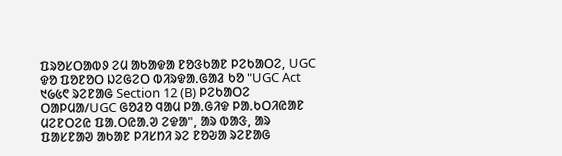ᱯᱨᱚᱥᱛᱟᱵᱽ ᱮᱢ ᱟᱠᱟᱫᱟ ᱱᱚᱝᱠᱟᱱ ᱞᱮᱠᱟᱛᱮ, UGC ᱫᱚ ᱯᱚᱱᱚᱛ ᱡᱮᱜᱮᱛ ᱵᱤᱨᱫᱟᱹᱜᱟᱲ ᱠᱚ "UGC Act ᱑᱙᱕᱖ ᱨᱮᱱᱟᱜ Section 12 (B) ᱞᱮᱠᱟᱛᱮ ᱛᱟᱞᱢᱟ/UGC ᱜᱚᱲᱚ ᱧᱟᱢ ᱞᱟᱹᱜᱤᱫ ᱞᱟᱹᱠᱛᱤᱭᱟᱱ ᱢᱮᱱᱛᱮᱭ ᱯᱟᱹᱛᱭᱟᱹᱣ ᱮᱫᱟ", ᱟᱨ ᱵᱟᱝ, ᱟᱨ ᱯᱟᱥᱱᱟᱣ ᱟᱠᱟᱱ ᱞᱤᱥᱴᱤ ᱨᱮ ᱱᱚᱶᱟ ᱨᱮᱱᱟᱜ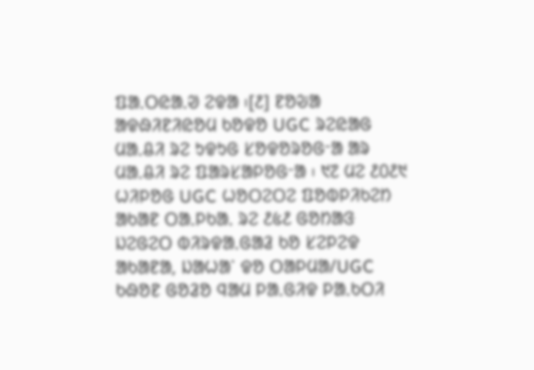ᱯᱟᱹᱛᱭᱟᱹᱣ ᱮᱫᱟ ᱾[᱒] ᱱᱚᱶᱟ ᱟᱫᱷᱤᱱᱤᱭᱚᱢ ᱠᱚᱫᱚ UGC ᱨᱮᱭᱟᱜ ᱢᱟᱹᱪᱤ ᱨᱮ ᱩᱫᱩᱜ ᱥᱚᱫᱚᱨᱚᱜᱼᱟ ᱟᱨ ᱢᱟᱹᱪᱤ ᱨᱮ ᱯᱟᱨᱥᱟᱞᱚᱜᱼᱟ ᱾ ᱑᱗ ᱢᱮ ᱒᱐᱒᱑ ᱦᱤᱞᱚᱜ UGC ᱦᱚᱛᱮᱛᱮ ᱯᱚᱵᱞᱤᱠᱮᱴ ᱟᱠᱟᱱ ᱛᱟᱹᱞᱠᱟᱹ ᱨᱮ ᱒᱕᱒ ᱜᱚᱴᱟᱝ ᱡᱮᱜᱮᱛ ᱵᱤᱨᱫᱟᱹᱜᱟᱲ ᱠᱚ ᱥᱮᱞᱮᱫ ᱟᱠᱟᱱᱟ, ᱡᱟᱦᱟᱸ ᱫᱚ ᱛᱟᱞᱢᱟ/UGC ᱠᱷᱚᱱ ᱜᱚᱲᱚ ᱧᱟᱢ ᱞᱟᱹᱜᱤᱫ ᱞᱟᱹᱠᱛᱤ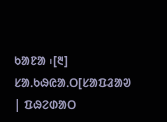ᱠᱟᱱᱟ ᱾[᱓]
ᱥᱟᱹᱠᱷᱭᱟᱹᱛ[ᱥᱟᱯᱲᱟᱣ | ᱯᱷᱮᱰᱟᱛ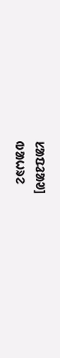ᱥᱟᱯᱲᱟᱣ]
ᱵᱟᱦᱨᱮ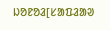ᱡᱚᱱᱚᱲ[ᱥᱟᱯᱲᱟᱣ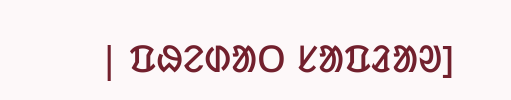| ᱯᱷᱮᱰᱟᱛ ᱥᱟᱯᱲᱟᱣ]